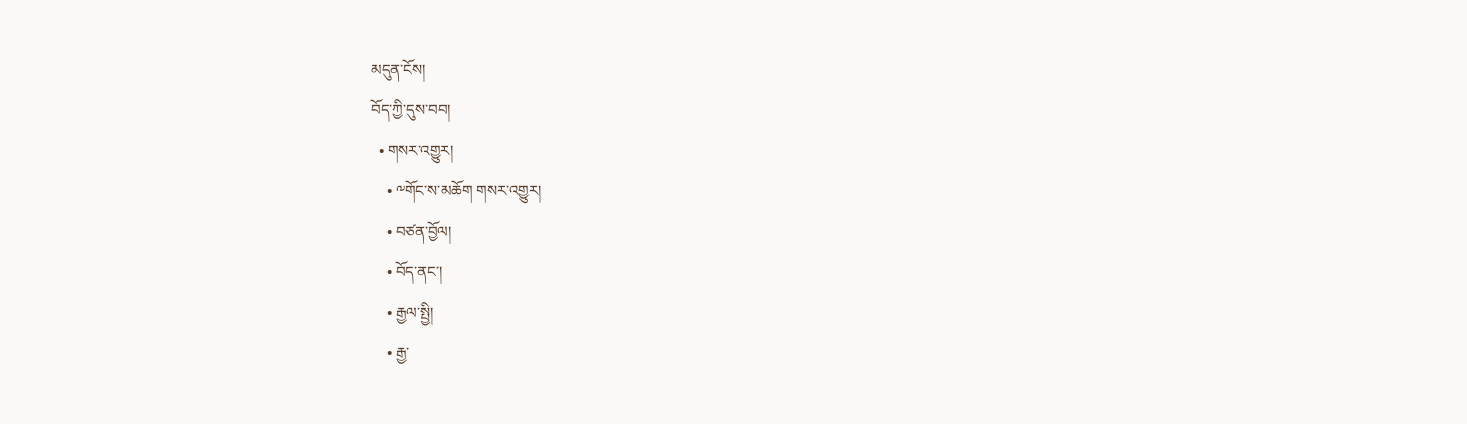མདུན་ངོས།
བོད་ཀྱི་དུས་བབ།
  • གསར་འགྱུར།
    • ༸གོང་ས་མཆོག གསར་འགྱུར།
    • བཙན་བྱོལ།
    • བོད་ནང་།
    • རྒྱལ་སྤྱི།
    • རྒྱ་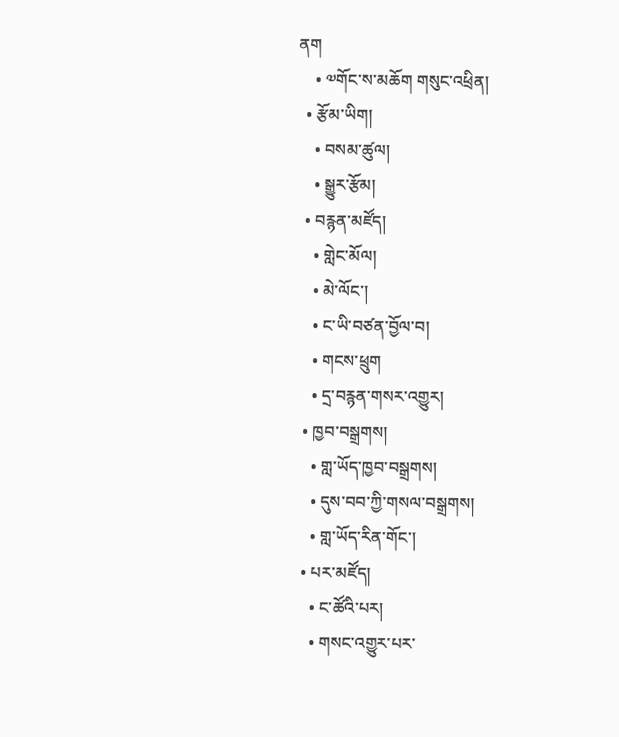ནག
    • ༧གོང་ས་མཆོག གསུང་འཕྲིན།
  • རྩོམ་ཡིག།
    • བསམ་ཚུལ།
    • སྒྱུར་རྩོམ།
  • བརྙན་མཛོད།
    • གླེང་མོལ།
    • མེ་ལོང་།
    • ང་ཡི་བཙན་བྱོལ་བ།
    • གངས་ཕྲུག
    • དྲ་བརྙན་གསར་འགྱུར།
  • ཁྱབ་བསྒྲགས།
    • གླ་ཡོད་ཁྱབ་བསྒྲགས།
    • དུས་བབ་ཀྱི་གསལ་བསྒྲགས།
    • གླ་ཡོད་རིན་གོང་།
  • པར་མཛོད།
    • ང་ཚོའི་པར།
    • གསང་འགྱུར་པར་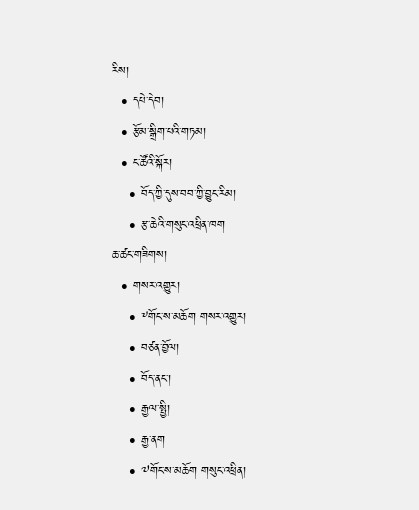རིས།
  • དཔེ་དེབ།
  • རྩོམ་སྒྲིག་པའི་གཏམ།
  • ང་ཚོའི་སྐོར།
    • བོད་ཀྱི་དུས་བབ་ཀྱི་བྱུང་རིམ།
    • རྩ་ཆེའི་གསུང་འཕྲིན་ཁག
ཆ་ཚང་གཟིགས།
  • གསར་འགྱུར།
    • ༸གོང་ས་མཆོག གསར་འགྱུར།
    • བཙན་བྱོལ།
    • བོད་ནང་།
    • རྒྱལ་སྤྱི།
    • རྒྱ་ནག
    • ༧གོང་ས་མཆོག གསུང་འཕྲིན།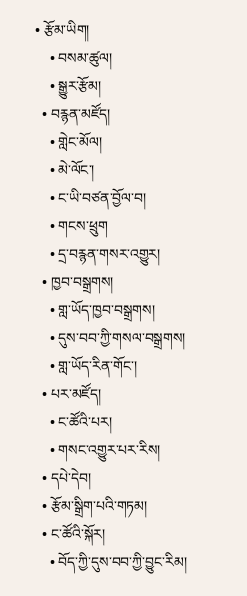• རྩོམ་ཡིག།
    • བསམ་ཚུལ།
    • སྒྱུར་རྩོམ།
  • བརྙན་མཛོད།
    • གླེང་མོལ།
    • མེ་ལོང་།
    • ང་ཡི་བཙན་བྱོལ་བ།
    • གངས་ཕྲུག
    • དྲ་བརྙན་གསར་འགྱུར།
  • ཁྱབ་བསྒྲགས།
    • གླ་ཡོད་ཁྱབ་བསྒྲགས།
    • དུས་བབ་ཀྱི་གསལ་བསྒྲགས།
    • གླ་ཡོད་རིན་གོང་།
  • པར་མཛོད།
    • ང་ཚོའི་པར།
    • གསང་འགྱུར་པར་རིས།
  • དཔེ་དེབ།
  • རྩོམ་སྒྲིག་པའི་གཏམ།
  • ང་ཚོའི་སྐོར།
    • བོད་ཀྱི་དུས་བབ་ཀྱི་བྱུང་རིམ།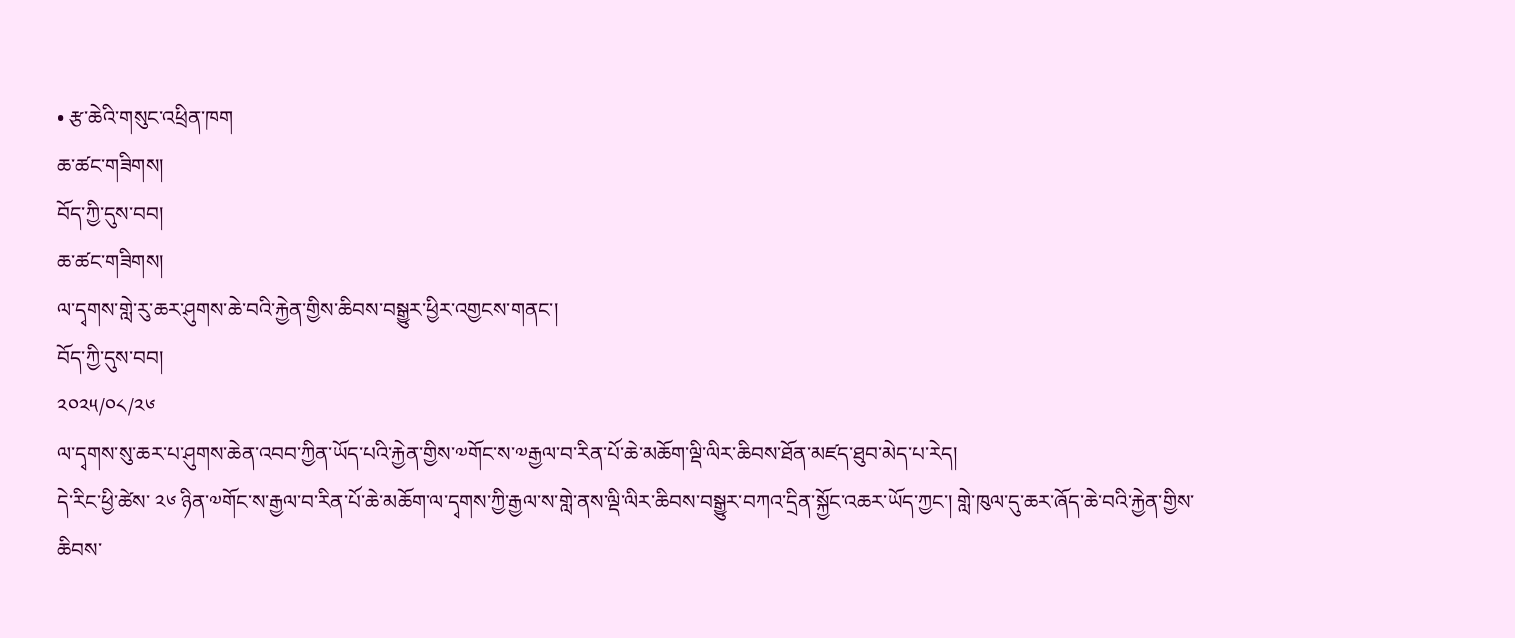• རྩ་ཆེའི་གསུང་འཕྲིན་ཁག
ཆ་ཚང་གཟིགས།
བོད་ཀྱི་དུས་བབ།
ཆ་ཚང་གཟིགས།
ལ་དྭགས་གླེ་རུ་ཆར་ཤུགས་ཆེ་བའི་རྐྱེན་གྱིས་ཆིབས་བསྒྱུར་ཕྱིར་འགྱངས་གནང་།
བོད་ཀྱི་དུས་བབ།
༢༠༢༥/༠༨/༢༦
ལ་དྭགས་སུ་ཆར་པ་ཤུགས་ཆེན་འབབ་ཀྱིན་ཡོད་པའི་རྐྱེན་གྱིས་༧གོང་ས་༧རྒྱལ་བ་རིན་པོ་ཆེ་མཆོག་ལྡི་ལིར་ཆིབས་ཐོན་མཛད་ཐུབ་མེད་པ་རེད།
དེ་རིང་ཕྱི་ཚེས་ ༢༦ ཉིན་༧གོང་ས་རྒྱལ་བ་རིན་པོ་ཆེ་མཆོག་ལ་དྭགས་ཀྱི་རྒྱལ་ས་གླེ་ནས་ལྡི་ལིར་ཆིབས་བསྒྱུར་བཀའ་དྲིན་སྐྱོང་འཆར་ཡོད་ཀྱང་། གླེ་ཁུལ་དུ་ཆར་ཞོད་ཆེ་བའི་རྐྱེན་གྱིས་ཆིབས་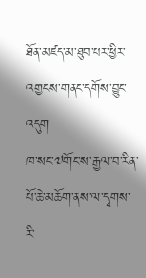ཐོན་མཛད་མ་ཐུབ་པར་ཕྱིར་འགྱངས་གནང་དགོས་བྱུང་འདུག
ཁ་སང་༧གོང་ས་རྒྱལ་བ་རིན་པོ་ཆེ་མཆོག་ནས་ལ་དྭགས་རི་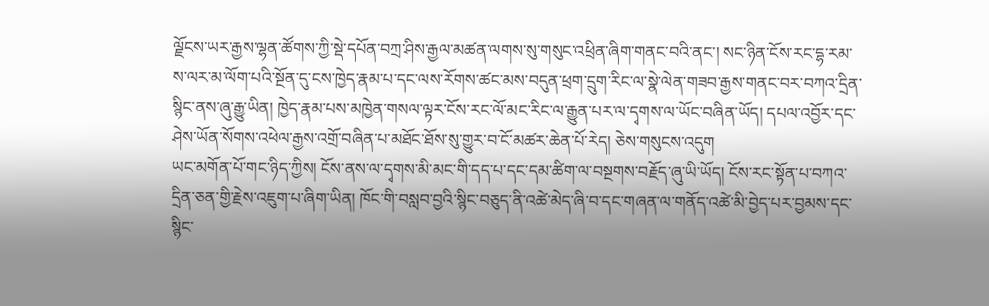ལྗོངས་ཡར་རྒྱས་ལྷན་ཚོགས་ཀྱི་སྡེ་དཔོན་བཀྲ་ཤིས་རྒྱལ་མཚན་ལགས་སུ་གསུང་འཕྲིན་ཞིག་གནང་བའི་ནང་། སང་ཉིན་ངོས་རང་དྷ་རམ་ས་ལར་མ་ལོག་པའི་སྔོན་དུ་ངས་ཁྱེད་རྣམ་པ་དང་ལས་རོགས་ཚང་མས་བདུན་ཕྲག་དྲུག་རིང་ལ་སྣེ་ལེན་གཟབ་རྒྱས་གནང་བར་བཀའ་དྲིན་སྙིང་ནས་ཞུ་རྒྱུ་ཡིན། ཁྱེད་རྣམ་པས་མཁྱེན་གསལ་ལྟར་ངོས་རང་ལོ་མང་རིང་ལ་རྒྱུན་པར་ལ་དྭགས་ལ་ཡོང་བཞིན་ཡོད། དཔལ་འབྱོར་དང་ཤེས་ཡོན་སོགས་འཕེལ་རྒྱས་འགྲོ་བཞིན་པ་མཐོང་ཐོས་སུ་གྱུར་བ་ངོ་མཚར་ཆེན་པོ་རེད། ཅེས་གསུངས་འདུག
ཡང་མགོན་པོ་གང་ཉིད་ཀྱིས། ངོས་ནས་ལ་དྭགས་མི་མང་གི་དད་པ་དང་དམ་ཚིག་ལ་བསྔགས་བརྗོད་ཞུ་ཡི་ཡོད། ངོས་རང་སྟོན་པ་བཀའ་དྲིན་ཅན་གྱི་རྗེས་འཇུག་པ་ཞིག་ཡིན། ཁོང་གི་བསླབ་བྱའི་སྙིང་བཅུད་ནི་འཚེ་མེད་ཞི་བ་དང་གཞན་ལ་གནོད་འཚེ་མི་བྱེད་པར་བྱམས་དང་སྙིང་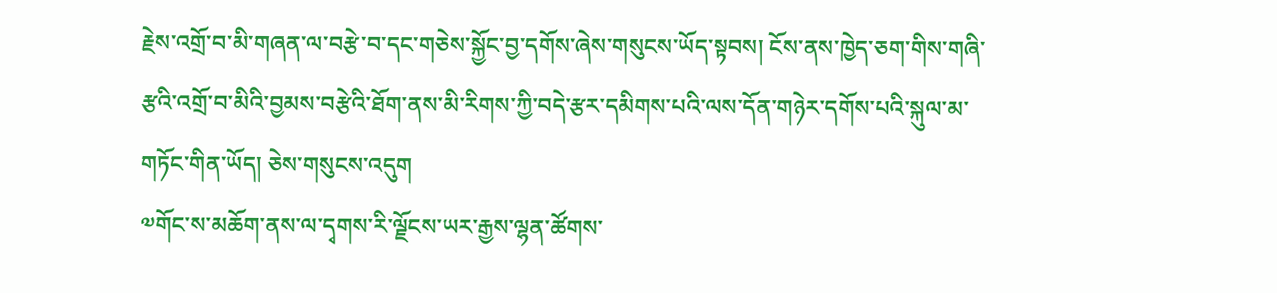རྗེས་འགྲོ་བ་མི་གཞན་ལ་བརྩེ་བ་དང་གཅེས་སྐྱོང་བྱ་དགོས་ཞེས་གསུངས་ཡོད་སྟབས། ངོས་ནས་ཁྱེད་ཅག་གིས་གཞི་རྩའི་འགྲོ་བ་མིའི་བྱམས་བརྩེའི་ཐོག་ནས་མི་རིགས་ཀྱི་བདེ་རྩར་དམིགས་པའི་ལས་དོན་གཉེར་དགོས་པའི་སྐུལ་མ་གཏོང་གིན་ཡོད། ཅེས་གསུངས་འདུག
༧གོང་ས་མཆོག་ནས་ལ་དྭགས་རི་ལྗོངས་ཡར་རྒྱས་ལྷན་ཚོགས་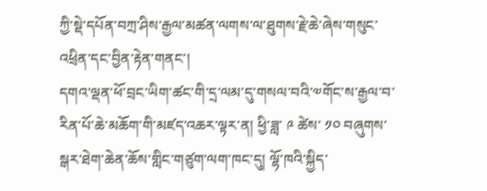ཀྱི་སྡེ་དཔོན་བཀྲ་ཤིས་རྒྱལ་མཚན་ལགས་ལ་ཐུགས་རྗེ་ཆེ་ཞེས་གསུང་འཕྲིན་དང་བྱིན་རྟེན་གནང་།
དགའ་ལྡན་ཕོ་བྲང་ཡིག་ཚང་གི་དྲ་ལམ་དུ་གསལ་བའི་༧གོང་ས་རྒྱལ་བ་རིན་པོ་ཆེ་མཆོག་གི་མཛད་འཆར་ལྟར་ན། ཕྱི་ཟླ་ ༩ ཚེས་ ༡༠ བཞུགས་སྒར་ཐེག་ཆེན་ཆོས་གླིང་གཙུག་ལག་ཁང་དུ། ལྷོ་ཁའི་སྐྱིད་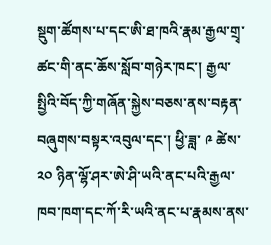སྡུག་ཚོགས་པ་དང་ཨི་ཐ་ཁའི་རྣམ་རྒྱལ་གྲྭ་ཚང་གི་ནང་ཆོས་སློབ་གཉེར་ཁང་། རྒྱལ་སྤྱིའི་བོད་ཀྱི་གཞོན་སྐྱེས་བཅས་ནས་བརྟན་བཞུགས་བསྟར་འབུལ་དང་། ཕྱི་ཟླ་ ༩ ཚེས་ ༢༠ ཉིན་ལྷོ་ཤར་ཨེ་ཤི་ཡའི་ནང་པའི་རྒྱལ་ཁབ་ཁག་དང་ཀོ་རི་ཡའི་ནང་པ་རྣམས་ནས་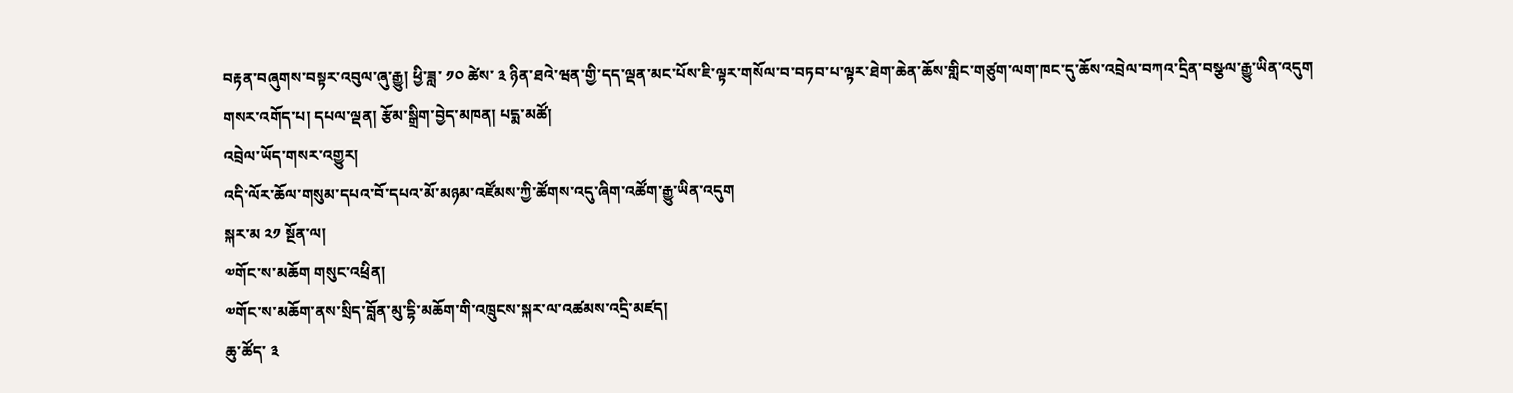བརྟན་བཞུགས་བསྟར་འབུལ་ཞུ་རྒྱུ། ཕྱི་ཟླ་ ༡༠ ཚེས་ ༣ ཉིན་ཐའེ་ཝན་གྱི་དད་ལྡན་མང་པོས་ཇི་ལྟར་གསོལ་བ་བཏབ་པ་ལྟར་ཐེག་ཆེན་ཆོས་གླིང་གཙུག་ལག་ཁང་དུ་ཆོས་འབྲེལ་བཀའ་དྲིན་བསྩལ་རྒྱུ་ཡིན་འདུག
གསར་འགོད་པ། དཔལ་ལྡན། རྩོམ་སྒྲིག་བྱེད་མཁན། པདྨ་མཚོ།
འབྲེལ་ཡོད་གསར་འགྱུར།
འདི་ལོར་ཆོལ་གསུམ་དཔའ་བོ་དཔའ་མོ་མཉམ་འཛོམས་ཀྱི་ཚོགས་འདུ་ཞིག་འཚོག་རྒྱུ་ཡིན་འདུག
སྐར་མ ༢༡ སྔོན་ལ།
༧གོང་ས་མཆོག གསུང་འཕྲིན།
༧གོང་ས་མཆོག་ནས་སྲིད་བློན་མུ་དྷི་མཆོག་གི་འཁྲུངས་སྐར་ལ་འཚམས་འདྲི་མཛད།
ཆུ་ཚོད་ ༣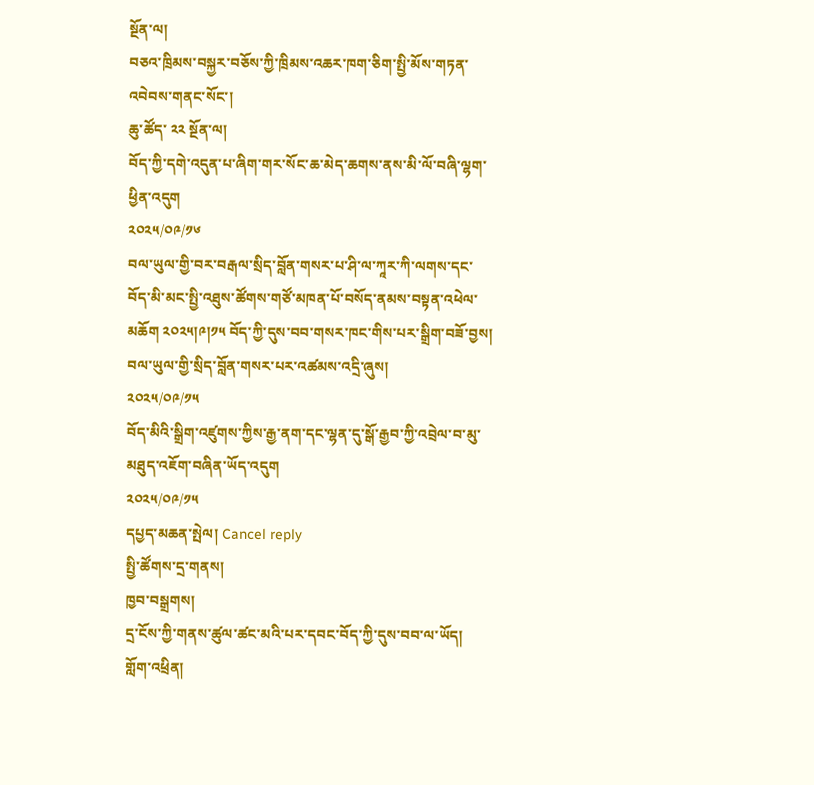སྔོན་ལ།
བཅའ་ཁྲིམས་བསྐྱར་བཅོས་ཀྱི་ཁྲིམས་འཆར་ཁག་ཅིག་སྤྱི་མོས་གཏན་འབེབས་གནང་སོང་།
ཆུ་ཚོད་ ༢༢ སྔོན་ལ།
བོད་ཀྱི་དགེ་འདུན་པ་ཞིག་གར་སོང་ཆ་མེད་ཆགས་ནས་མི་ལོ་བཞི་ལྷག་ཕྱིན་འདུག
༢༠༢༥/༠༩/༡༦
བལ་ཡུལ་གྱི་བར་བརྒལ་སྲིད་བློན་གསར་པ་ཤི་ལ་ཀཱར་ཀི་ལགས་དང་བོད་མི་མང་སྤྱི་འཐུས་ཚོགས་གཙོ་མཁན་པོ་བསོད་ནམས་བསྟན་འཕེལ་མཆོག ༢༠༢༥།༩།༡༥ བོད་ཀྱི་དུས་བབ་གསར་ཁང་གིས་པར་སྒྲིག་བཟོ་བྱས།
བལ་ཡུལ་གྱི་སྲིད་བློན་གསར་པར་འཚམས་འདྲི་ཞུས།
༢༠༢༥/༠༩/༡༥
བོད་མིའི་སྒྲིག་འཛུགས་ཀྱིས་རྒྱ་ནག་དང་ལྷན་དུ་སྒོ་རྒྱབ་ཀྱི་འབྲེལ་བ་མུ་མཐུད་འཇོག་བཞིན་ཡོད་འདུག
༢༠༢༥/༠༩/༡༥
དཔྱད་མཆན་སྤེལ། Cancel reply
སྤྱི་ཚོགས་དྲ་གནས།
ཁྱབ་བསྒྲགས།
དྲ་ངོས་ཀྱི་གནས་ཚུལ་ཚང་མའི་པར་དབང་བོད་ཀྱི་དུས་བབ་ལ་ཡོད།
གློག་འཕྲིན།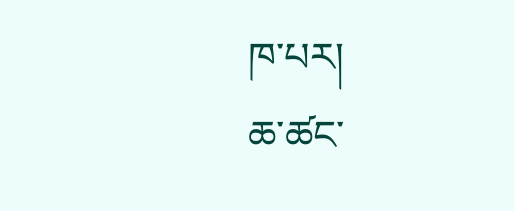ཁ་པར།
ཆ་ཚང་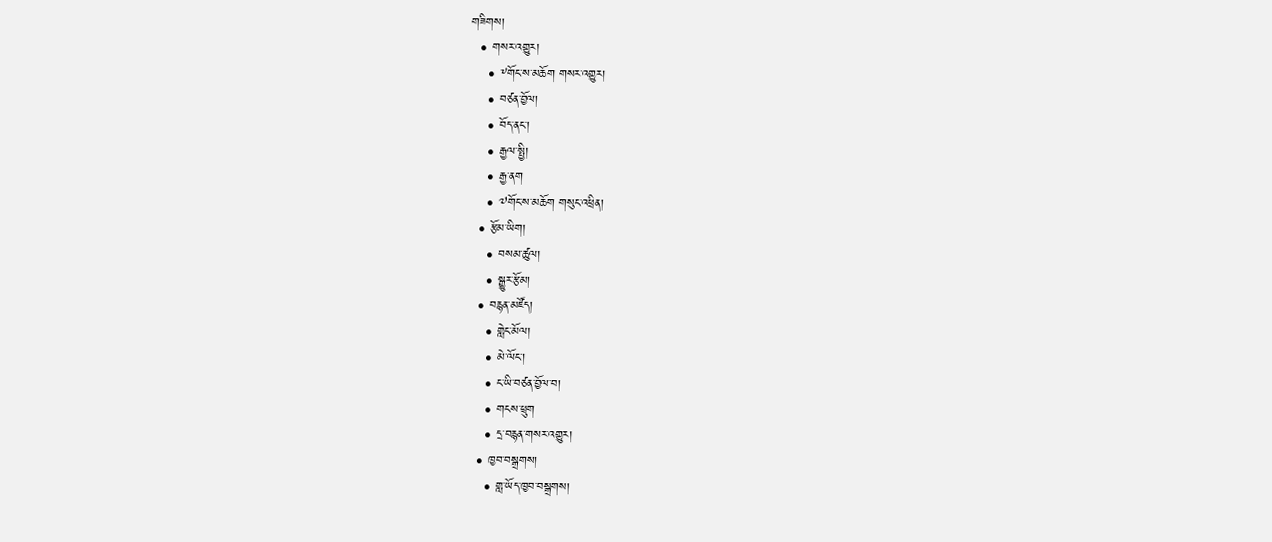གཟིགས།
  • གསར་འགྱུར།
    • ༸གོང་ས་མཆོག གསར་འགྱུར།
    • བཙན་བྱོལ།
    • བོད་ནང་།
    • རྒྱལ་སྤྱི།
    • རྒྱ་ནག
    • ༧གོང་ས་མཆོག གསུང་འཕྲིན།
  • རྩོམ་ཡིག།
    • བསམ་ཚུལ།
    • སྒྱུར་རྩོམ།
  • བརྙན་མཛོད།
    • གླེང་མོལ།
    • མེ་ལོང་།
    • ང་ཡི་བཙན་བྱོལ་བ།
    • གངས་ཕྲུག
    • དྲ་བརྙན་གསར་འགྱུར།
  • ཁྱབ་བསྒྲགས།
    • གླ་ཡོད་ཁྱབ་བསྒྲགས།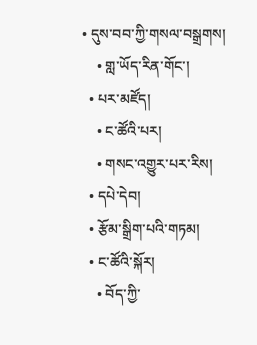• དུས་བབ་ཀྱི་གསལ་བསྒྲགས།
    • གླ་ཡོད་རིན་གོང་།
  • པར་མཛོད།
    • ང་ཚོའི་པར།
    • གསང་འགྱུར་པར་རིས།
  • དཔེ་དེབ།
  • རྩོམ་སྒྲིག་པའི་གཏམ།
  • ང་ཚོའི་སྐོར།
    • བོད་ཀྱི་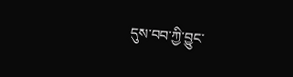དུས་བབ་ཀྱི་བྱུང་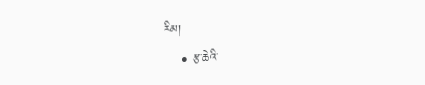རིམ།
    • རྩ་ཆེའི་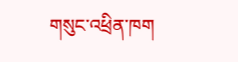གསུང་འཕྲིན་ཁག